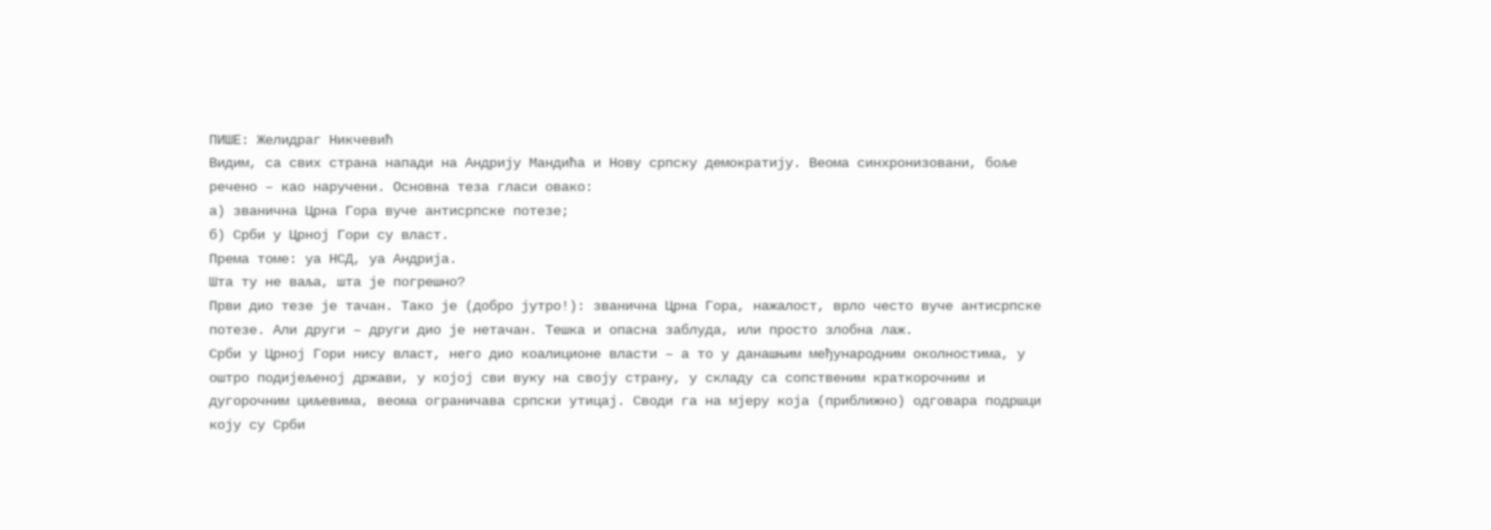ПИШЕ: Желидраг Никчевић
Видим, са свих страна напади на Андрију Мандића и Нову српску демократију. Веома синхронизовани, боље речено – као наручени. Основна теза гласи овако:
а) званична Црна Гора вуче антисрпске потезе;
б) Срби у Црној Гори су власт.
Према томе: уа НСД, уа Андрија.
Шта ту не ваља, шта је погрешно?
Први дио тезе је тачан. Тако је (добро јутро!): званична Црна Гора, нажалост, врло често вуче антисрпске потезе. Али други – други дио је нетачан. Тешка и опасна заблуда, или просто злобна лаж.
Срби у Црној Гори нису власт, него дио коалиционе власти – а то у данашњим међународним околностима, у оштро подијељеној држави, у којој сви вуку на своју страну, у складу са сопственим краткорочним и дугорочним циљевима, веома ограничава српски утицај. Своди га на мјеру која (приближно) одговара подршци коју су Срби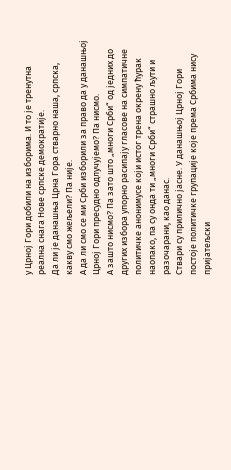у Црној Гори добили на изборима. И то је тренутна реална снага Нове српске демократије.
Да ли је данашња Црна Гора стварно наша, српска, какву смо жељели? Па није.
А да ли смо се ми Срби изборили за право да у данашњој Црној Гори пресудно одлучујемо? Па нисмо.
А зашто нисмо? Па зато што „многи Срби“ од једних до других избора упорно расипају гласове на симпатичне политичке анонимусе који истог трена окрену ћурак наопако, па су онда ти „многи Срби“ страшно љути и разочарани, као данас.
Ствари су прилично јасне. У данашњој Црној Гори постоје политичке групације које према Србима нису пријатељски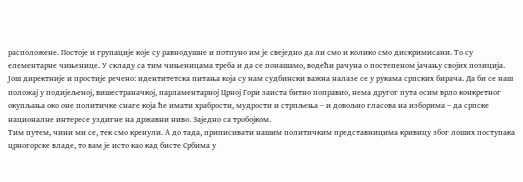расположене. Постоје и групације које су равнодушне и потпуно им је свеједно да ли смо и колико смо дискримисани. То су елементарне чињенице. У складу са тим чињеницама треба и да се понашамо, водећи рачуна о постепеном јачању својих позиција.
Још директније и простије речено: идентитетска питања која су нам судбински важна налазе се у рукама српских бирача. Да би се наш положај у подијељеној, вишестраначкој, парламентарној Црној Гори заиста битно поправио, нема другог пута осим врло конкретног окупљања око оне политичке снаге која ће имати храбрости, мудрости и стрпљења – и довољно гласова на изборима – да српске националне интересе уздигне на државни ниво. Заједно са тробојком.
Тим путем, чини ми се, тек смо кренули. А до тада, приписивати нашим политичким представницима кривицу због лоших поступака црногорске владе, то вам је исто као кад бисте Србима у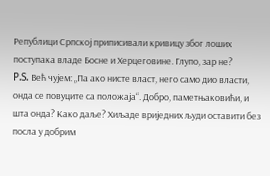Републици Српској приписивали кривицу због лоших поступака владе Босне и Херцеговине. Глупо, зар не?
P.S. Већ чујем: „Па ако нисте власт, него само дио власти, онда се повуците са положаја“. Добро, паметњаковићи, и шта онда? Како даље? Хиљаде вриједних људи оставити без посла у добрим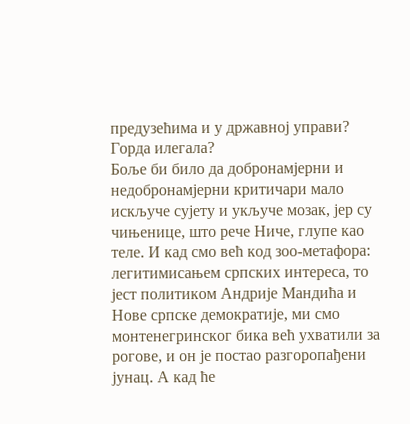предузећима и у државној управи? Горда илегала?
Боље би било да добронамјерни и недобронамјерни критичари мало искључе сујету и укључе мозак, јер су чињенице, што рече Ниче, глупе као теле. И кад смо већ код зоо-метафора: легитимисањем српских интереса, то јест политиком Андрије Мандића и Нове српске демократије, ми смо монтенегринског бика већ ухватили за рогове, и он је постао разгоропађени јунац. А кад ће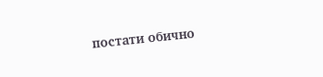постати обично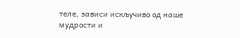теле, зависи искључиво од наше мудрости и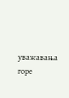уважавања горе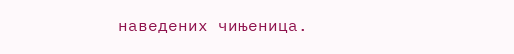наведених чињеница.